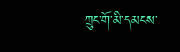ཀྲུང་གོ་མི་དམངས་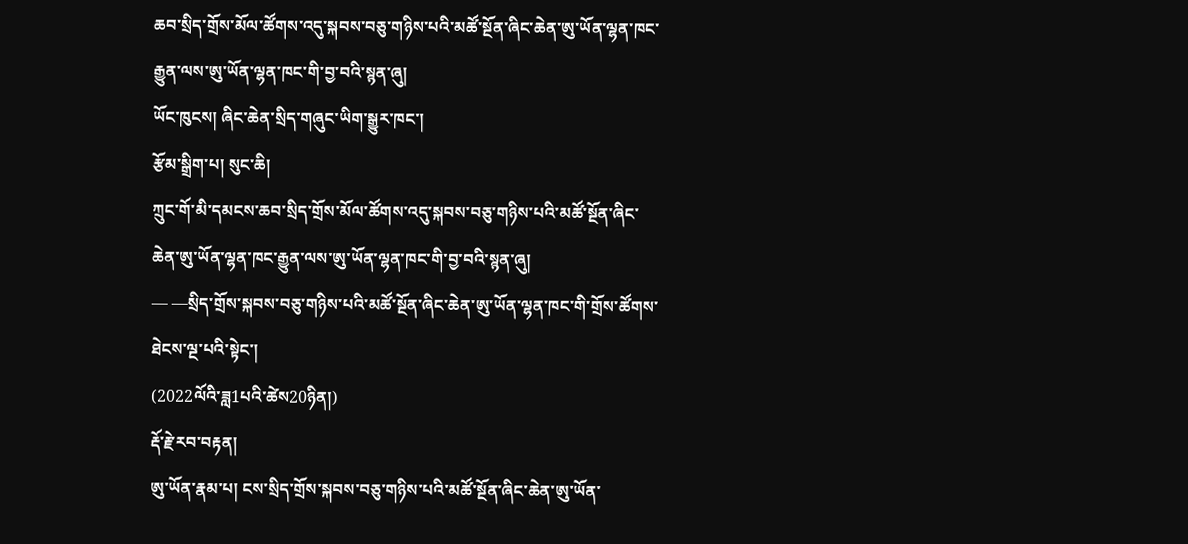ཆབ་སྲིད་གྲོས་མོལ་ཚོགས་འདུ་སྐབས་བཅུ་གཉིས་པའི་མཚོ་སྔོན་ཞིང་ཆེན་ཨུ་ཡོན་ལྷན་ཁང་རྒྱུན་ལས་ཨུ་ཡོན་ལྷན་ཁང་གི་བྱ་བའི་སྙན་ཞུ།
ཡོང་ཁུངས། ཞིང་ཆེན་སྲིད་གཞུང་ཡིག་སྒྱུར་ཁང་།
རྩོམ་སྒྲིག་པ། སུང་ཆི།
ཀྲུང་གོ་མི་དམངས་ཆབ་སྲིད་གྲོས་མོལ་ཚོགས་འདུ་སྐབས་བཅུ་གཉིས་པའི་མཚོ་སྔོན་ཞིང་ཆེན་ཨུ་ཡོན་ལྷན་ཁང་རྒྱུན་ལས་ཨུ་ཡོན་ལྷན་ཁང་གི་བྱ་བའི་སྙན་ཞུ།
— —སྲིད་གྲོས་སྐབས་བཅུ་གཉིས་པའི་མཚོ་སྔོན་ཞིང་ཆེན་ཨུ་ཡོན་ལྷན་ཁང་གི་གྲོས་ཚོགས་ཐེངས་ལྔ་པའི་སྟེང་།
(2022ལོའི་ཟླ1པའི་ཚེས20ཉིན།)
རྡོ་རྗེ་རབ་བརྟན།
ཨུ་ཡོན་རྣམ་པ། ངས་སྲིད་གྲོས་སྐབས་བཅུ་གཉིས་པའི་མཚོ་སྔོན་ཞིང་ཆེན་ཨུ་ཡོན་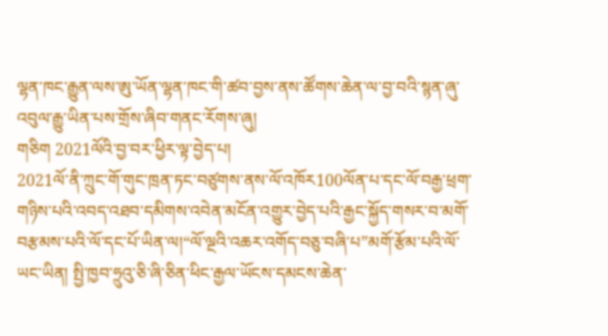ལྷན་ཁང་རྒྱུན་ལས་ཨུ་ཡོན་ལྷན་ཁང་གི་ཚབ་བྱས་ནས་ཚོགས་ཆེན་ལ་བྱ་བའི་སྙན་ཞུ་འབུལ་རྒྱུ་ཡིན་པས་གྲོས་ཞིབ་གནང་རོགས་ཞུ།
གཅིག 2021ལོའི་བྱ་བར་ཕྱིར་ལྟ་བྱེད་པ།
2021ལོ་ནི་ཀྲུང་གོ་གུང་ཁྲན་ཏང་བཙུགས་ནས་ལོ་འཁོར100ལོན་པ་དང་ལོ་བརྒྱ་ཕྲག་གཉིས་པའི་འབད་འཐབ་དམིགས་འབེན་མངོན་འགྱུར་བྱེད་པའི་རྒྱང་སྐྱོད་གསར་བ་མགོ་བརྩམས་པའི་ལོ་དང་པོ་ཡིན་ལ།“ལོ་ལྔའི་འཆར་འགོད་བཅུ་བཞི་པ”མགོ་རྩོམ་པའི་ལོ་ཡང་ཡིན། སྤྱི་ཁྱབ་ཧྲུའུ་ཅི་ཞི་ཅིན་ཕིང་རྒྱལ་ཡོངས་དམངས་ཆེན་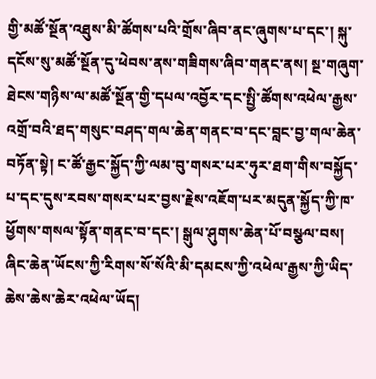གྱི་མཚོ་སྔོན་འཐུས་མི་ཚོགས་པའི་གྲོས་ཞིབ་ནང་ཞུགས་པ་དང་། སྐུ་དངོས་སུ་མཚོ་སྔོན་དུ་ཕེབས་ནས་གཟིགས་ཞིབ་གནང་ནས། སྔ་གཞུག་ཐེངས་གཉིས་ལ་མཚོ་སྔོན་གྱི་དཔལ་འབྱོར་དང་སྤྱི་ཚོགས་འཕེལ་རྒྱས་འགྲོ་བའི་ཐད་གསུང་བཤད་གལ་ཆེན་གནང་བ་དང་བླང་བྱ་གལ་ཆེན་བཏོན་སྟེ། ང་ཚོ་རྒྱང་སྐྱོད་ཀྱི་ལམ་བུ་གསར་པར་ཧུར་ཐག་གིས་བསྐྱོད་པ་དང་དུས་རབས་གསར་པར་བྱས་རྗེས་འཇོག་པར་མདུན་སྐྱོད་ཀྱི་ཁ་ཕྱོགས་གསལ་སྟོན་གནང་བ་དང་། སྒུལ་ཤུགས་ཆེན་པོ་བསྩལ་བས། ཞིང་ཆེན་ཡོངས་ཀྱི་རིགས་སོ་སོའི་མི་དམངས་ཀྱི་འཕེལ་རྒྱས་ཀྱི་ཡིད་ཆེས་ཆེས་ཆེར་འཕེལ་ཡོད།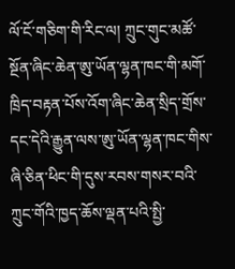ལོ་ངོ་གཅིག་གི་རིང་ལ། ཀྲུང་གུང་མཚོ་སྔོན་ཞིང་ཆེན་ཨུ་ཡོན་ལྷན་ཁང་གི་མགོ་ཁྲིད་བརྟན་པོས་འོག་ཞིང་ཆེན་སྲིད་གྲོས་དང་དེའི་རྒྱུན་ལས་ཨུ་ཡོན་ལྷན་ཁང་གིས་ཞི་ཅིན་ཕིང་གི་དུས་རབས་གསར་བའི་ཀྲུང་གོའི་ཁྱད་ཆོས་ལྡན་པའི་སྤྱི་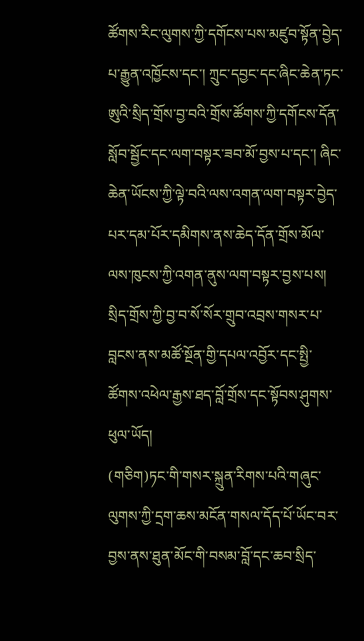ཚོགས་རིང་ལུགས་ཀྱི་དགོངས་པས་མཛུབ་སྟོན་བྱེད་པ་རྒྱུན་འཁྱོངས་དང་། ཀྲུང་དབྱང་དང་ཞིང་ཆེན་ཏང་ཨུའི་སྲིད་གྲོས་བྱ་བའི་གྲོས་ཚོགས་ཀྱི་དགོངས་དོན་སློབ་སྦྱོང་དང་ལག་བསྟར་ཟབ་མོ་བྱས་པ་དང་། ཞིང་ཆེན་ཡོངས་ཀྱི་ལྟེ་བའི་ལས་འགན་ལག་བསྟར་བྱེད་པར་དམ་པོར་དམིགས་ནས་ཆེད་དོན་གྲོས་མོལ་ལས་ཁུངས་ཀྱི་འགན་ནུས་ལག་བསྟར་བྱས་པས། སྲིད་གྲོས་ཀྱི་བྱ་བ་སོ་སོར་གྲུབ་འབྲས་གསར་པ་བླངས་ནས་མཚོ་སྔོན་གྱི་དཔལ་འབྱོར་དང་སྤྱི་ཚོགས་འཕེལ་རྒྱས་ཐད་བློ་གྲོས་དང་སྟོབས་ཤུགས་ཕུལ་ཡོད།
(གཅིག)ཏང་གི་གསར་སྐྲུན་རིགས་པའི་གཞུང་ལུགས་ཀྱི་དྲག་ཆས་མངོན་གསལ་དོད་པོ་ཡོང་བར་བྱས་ནས་ཐུན་མོང་གི་བསམ་བློ་དང་ཆབ་སྲིད་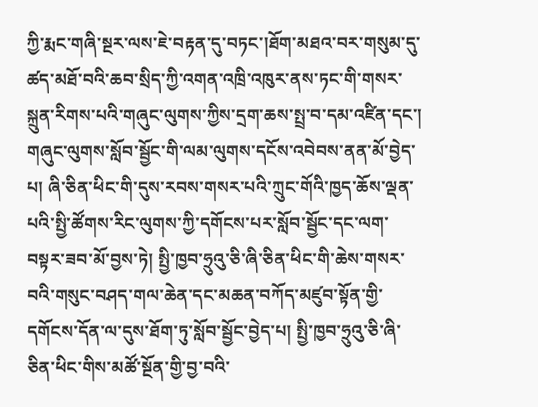ཀྱི་རྨང་གཞི་སྔར་ལས་ཇེ་བརྟན་དུ་བཏང་།ཐོག་མཐའ་བར་གསུམ་དུ་ཚད་མཐོ་བའི་ཆབ་སྲིད་ཀྱི་འགན་འཁྲི་འཁུར་ནས་ཏང་གི་གསར་སྐྲུན་རིགས་པའི་གཞུང་ལུགས་ཀྱིས་དྲག་ཆས་སྤྲ་བ་དམ་འཛིན་དང་། གཞུང་ལུགས་སློབ་སྦྱོང་གི་ལམ་ལུགས་དངོས་འབེབས་ནན་མོ་བྱེད་པ། ཞི་ཅིན་ཕིང་གི་དུས་རབས་གསར་པའི་ཀྲུང་གོའི་ཁྱད་ཆོས་ལྡན་པའི་སྤྱི་ཚོགས་རིང་ལུགས་ཀྱི་དགོངས་པར་སློབ་སྦྱོང་དང་ལག་བསྟར་ཟབ་མོ་བྱས་ཏེ། སྤྱི་ཁྱབ་ཧྲུའུ་ཅི་ཞི་ཅིན་ཕིང་གི་ཆེས་གསར་བའི་གསུང་བཤད་གལ་ཆེན་དང་མཆན་བཀོད་མཛུབ་སྟོན་གྱི་དགོངས་དོན་ལ་དུས་ཐོག་ཏུ་སློབ་སྦྱོང་བྱེད་པ། སྤྱི་ཁྱབ་ཧྲུའུ་ཅི་ཞི་ཅིན་ཕིང་གིས་མཚོ་སྔོན་གྱི་བྱ་བའི་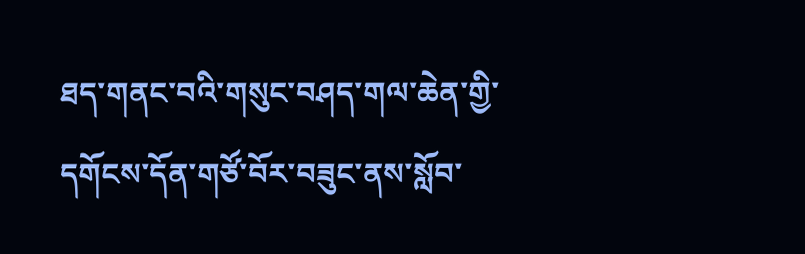ཐད་གནང་བའི་གསུང་བཤད་གལ་ཆེན་གྱི་དགོངས་དོན་གཙོ་བོར་བཟུང་ནས་སློབ་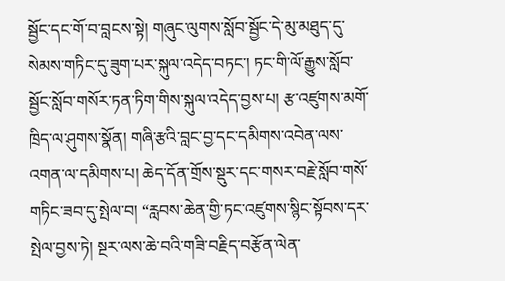སྦྱོང་དང་གོ་བ་བླངས་སྟེ། གཞུང་ལུགས་སློབ་སྦྱོང་དེ་མུ་མཐུད་དུ་སེམས་གཏིང་དུ་ཟུག་པར་སྐུལ་འདེད་བཏང་། ཏང་གི་ལོ་རྒྱུས་སློབ་སྦྱོང་སློབ་གསོར་ཏན་ཏིག་གིས་སྐུལ་འདེད་བྱས་པ། རྩ་འཛུགས་མགོ་ཁྲིད་ལ་ཤུགས་སྣོན། གཞི་རྩའི་བླང་བྱ་དང་དམིགས་འབེན་ལས་འགན་ལ་དམིགས་པ། ཆེད་དོན་གྲོས་སྡུར་དང་གསར་བརྗེ་སློབ་གསོ་གཏིང་ཟབ་དུ་སྤེལ་བ། “རླབས་ཆེན་གྱི་ཏང་འཛུགས་སྙིང་སྟོབས་དར་སྤེལ་བྱས་ཏེ། སྔར་ལས་ཆེ་བའི་གཟི་བརྗིད་བརྩོན་ལེན་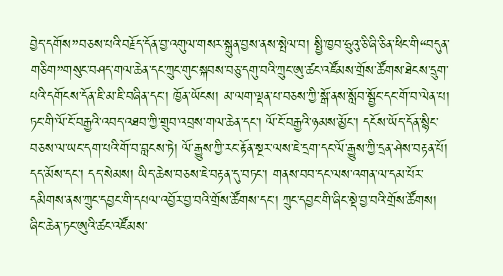བྱེད་དགོས”བཅས་པའི་བརྗོད་དོན་བྱ་འགུལ་གསར་སྐྲུན་བྱས་ནས་སྤེལ་བ། སྤྱི་ཁྱབ་ཧྲུའུ་ཅི་ཞི་ཅིན་ཕིང་གི“བདུན་གཅིག”གསུང་བཤད་གལ་ཆེན་དང་ཀྲུང་གུང་སྐབས་བཅུ་དགུ་བའི་ཀྲུང་ཨུ་ཚང་འཛོམས་གྲོས་ཚོགས་ཐེངས་དྲུག་པའི་དགོངས་དོན་ཇི་མ་ཇི་བཞིན་དང་། ཁྱོན་ཡོངས། མ་ལག་ལྡན་པ་བཅས་ཀྱི་སྒོ་ནས་སློབ་སྦྱོང་དང་གོ་བ་ལེན་པ། ཏང་གི་ལོ་ངོ་བརྒྱའི་འབད་འཐབ་ཀྱི་གྲུབ་འབྲས་གལ་ཆེན་དང་། ལོ་ངོ་བརྒྱའི་ཉམས་མྱོང་། དངོས་ཡོད་དོན་སྙིང་བཅས་ལ་ཡང་དག་པའི་གོ་བ་བླངས་ཏེ། ལོ་རྒྱུས་ཀྱི་རང་རྟོན་སྔར་ལས་ཇེ་དྲག་དང་ལོ་རྒྱུས་ཀྱི་དྲན་ཤེས་བརྟན་པོ། དད་མོས་དང་། དད་སེམས། ཡིད་ཆེས་བཅས་ཇེ་བརྟན་དུ་བཏང་། གནས་བབ་དང་ལས་འགན་ལ་དམ་པོར་དམིགས་ནས་ཀྲུང་དབྱང་གི་དཔལ་འབྱོར་བྱ་བའི་གྲོས་ཚོགས་དང་། ཀྲུང་དབྱང་གི་ཞིང་སྡེ་བྱ་བའི་གྲོས་ཚོགས། ཞིང་ཆེན་ཏང་ཨུའི་ཚང་འཛོམས་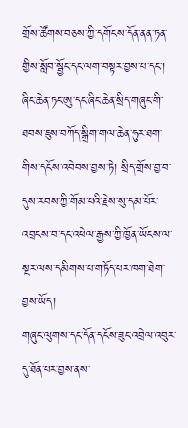གྲོས་ཚོགས་བཅས་ཀྱི་དགོངས་དོན་ནན་ཏན་གྱིས་སློབ་སྦྱོང་དང་ལག་བསྟར་བྱས་པ་དང་། ཞིང་ཆེན་ཏང་ཨུ་དང་ཞིང་ཆེན་སྲིད་གཞུང་གི་ཐབས་ཇུས་བཀོད་སྒྲིག་གལ་ཆེན་ཧུར་ཐག་གིས་དངོས་འབེབས་བྱས་ཏེ། སྲིད་གྲོས་བྱ་བ་དུས་རབས་ཀྱི་གོམ་པའི་རྗེས་སུ་དམ་པོར་འབྲངས་བ་དང་འཕེལ་རྒྱས་ཀྱི་ཁྱོན་ཡོངས་ལ་སྔར་ལས་དམིགས་པ་གཏོད་པར་ཁག་ཐེག་བྱས་ཡོད།
གཞུང་ལུགས་དང་དོན་དངོས་ཟུང་འབྲེལ་འབུར་དུ་ཐོན་པར་བྱས་ནས་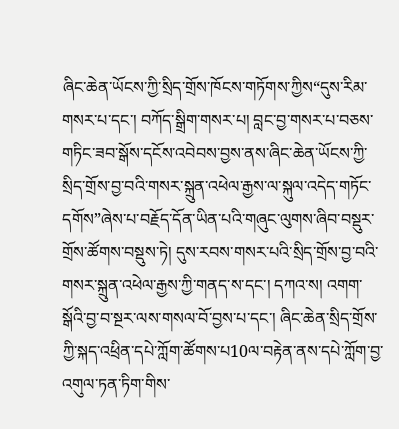ཞིང་ཆེན་ཡོངས་ཀྱི་སྲིད་གྲོས་ཁོངས་གཏོགས་ཀྱིས“དུས་རིམ་གསར་པ་དང་། བཀོད་སྒྲིག་གསར་པ། བླང་བྱ་གསར་པ་བཅས་གཏིང་ཟབ་སྒོས་དངོས་འབེབས་བྱས་ནས་ཞིང་ཆེན་ཡོངས་ཀྱི་སྲིད་གྲོས་བྱ་བའི་གསར་སྐྲུན་འཕེལ་རྒྱས་ལ་སྐུལ་འདེད་གཏོང་དགོས”ཞེས་པ་བརྗོད་དོན་ཡིན་པའི་གཞུང་ལུགས་ཞིབ་བསྡུར་གྲོས་ཚོགས་བསྡུས་ཏེ། དུས་རབས་གསར་པའི་སྲིད་གྲོས་བྱ་བའི་གསར་སྐྲུན་འཕེལ་རྒྱས་ཀྱི་གནད་ས་དང་། དཀའ་ས། འགག་སྒོའི་བྱ་བ་སྔར་ལས་གསལ་བོ་བྱས་པ་དང་། ཞིང་ཆེན་སྲིད་གྲོས་ཀྱི་སྐད་འཕྲིན་དཔེ་ཀློག་ཚོགས་པ10ལ་བརྟེན་ནས་དཔེ་ཀློག་བྱ་འགུལ་ཏན་ཏིག་གིས་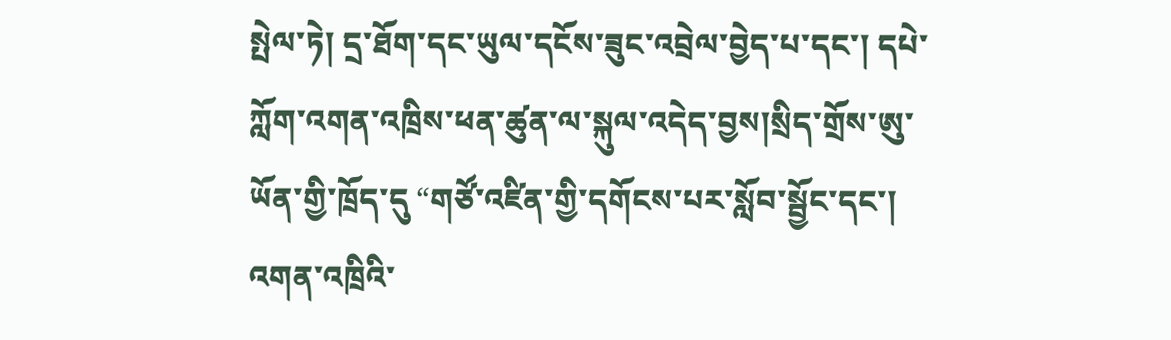སྤེལ་ཏེ། དྲ་ཐོག་དང་ཡུལ་དངོས་ཟུང་འབྲེལ་བྱེད་པ་དང་། དཔེ་ཀློག་འགན་འཁྲིས་ཕན་ཚུན་ལ་སྐུལ་འདེད་བྱས།སྲིད་གྲོས་ཨུ་ཡོན་གྱི་ཁྲོད་དུ “གཙོ་འཛིན་གྱི་དགོངས་པར་སློབ་སྦྱོང་དང་། འགན་འཁྲིའི་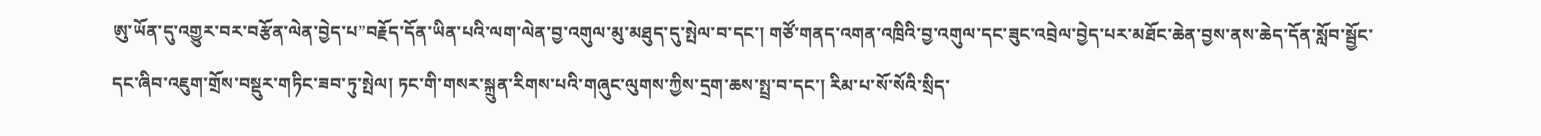ཨུ་ཡོན་དུ་འགྱུར་བར་བརྩོན་ལེན་བྱེད་པ”བརྗོད་དོན་ཡིན་པའི་ལག་ལེན་བྱ་འགུལ་མུ་མཐུད་དུ་སྤེལ་བ་དང་། གཙོ་གནད་འགན་འཁྲིའི་བྱ་འགུལ་དང་ཟུང་འབྲེལ་བྱེད་པར་མཐོང་ཆེན་བྱས་ནས་ཆེད་དོན་སློབ་སྦྱོང་དང་ཞིབ་འཇུག་གྲོས་བསྡུར་གཏིང་ཟབ་ཏུ་སྤེལ། ཏང་གི་གསར་སྐྲུན་རིགས་པའི་གཞུང་ལུགས་ཀྱིས་དྲག་ཆས་སྤྲ་བ་དང་། རིམ་པ་སོ་སོའི་སྲིད་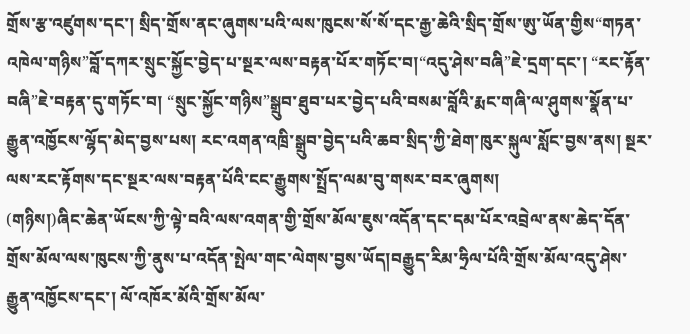གྲོས་རྩ་འཛུགས་དང་། སྲིད་གྲོས་ནང་ཞུགས་པའི་ལས་ཁུངས་སོ་སོ་དང་རྒྱ་ཆེའི་སྲིད་གྲོས་ཨུ་ཡོན་གྱིས“གཏན་འཁེལ་གཉིས”བློ་དཀར་སྲུང་སྐྱོང་བྱེད་པ་སྔར་ལས་བརྟན་པོར་གཏོང་བ།“འདུ་ཤེས་བཞི”ཇེ་དྲག་དང་། “རང་རྟོན་བཞི”ཇེ་བརྟན་དུ་གཏོང་བ། “སྲུང་སྐྱོང་གཉིས”སྒྲུབ་ཐུབ་པར་བྱེད་པའི་བསམ་བློའི་རྨང་གཞི་ལ་ཤུགས་སྣོན་པ་རྒྱུན་འཁྱོངས་ལྷོད་མེད་བྱས་པས། རང་འགན་འཁྲི་སྒྲུབ་བྱེད་པའི་ཆབ་སྲིད་ཀྱི་ཐེག་ཁུར་སྐུལ་སློང་བྱས་ནས། སྔར་ལས་རང་རྟོགས་དང་སྔར་ལས་བརྟན་པོའི་ངང་རྒྱུགས་སྤྲོད་ལམ་བུ་གསར་བར་ཞུགས།
(གཉིས།)ཞིང་ཆེན་ཡོངས་ཀྱི་ལྟེ་བའི་ལས་འགན་གྱི་གྲོས་མོལ་ཇུས་འདོན་དང་དམ་པོར་འབྲེལ་ནས་ཆེད་དོན་གྲོས་མོལ་ལས་ཁུངས་ཀྱི་ནུས་པ་འདོན་སྤེལ་གང་ལེགས་བྱས་ཡོད།བརྒྱུད་རིམ་ཧྲིལ་པོའི་གྲོས་མོལ་འདུ་ཤེས་རྒྱུན་འཁྱོངས་དང་། ལོ་འཁོར་མོའི་གྲོས་མོལ་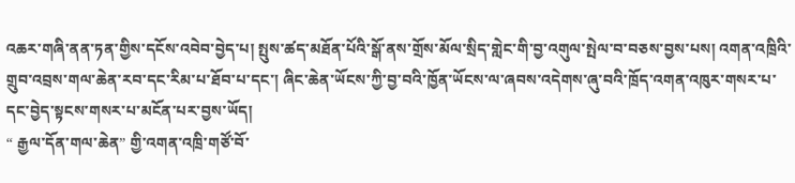འཆར་གཞི་ནན་ཏན་གྱིས་དངོས་འབེབ་བྱེད་པ། སྤུས་ཚད་མཐོན་པོའི་སྒོ་ནས་གྲོས་མོལ་སྲིད་གླེང་གི་བྱ་འགུལ་སྤེལ་བ་བཅས་བྱས་པས། འགན་འཁྲིའི་གྲུབ་འབྲས་གལ་ཆེན་རབ་དང་རིམ་པ་ཐོབ་པ་དང་། ཞིང་ཆེན་ཡོངས་ཀྱི་བྱ་བའི་ཁྱོན་ཡོངས་ལ་ཞབས་འདེགས་ཞུ་བའི་ཁྲོད་འགན་འཁུར་གསར་པ་དང་བྱེད་སྟངས་གསར་པ་མངོན་པར་བྱས་ཡོད།
“ རྒྱལ་དོན་གལ་ཆེན” གྱི་འགན་འཁྲི་གཙོ་བོ་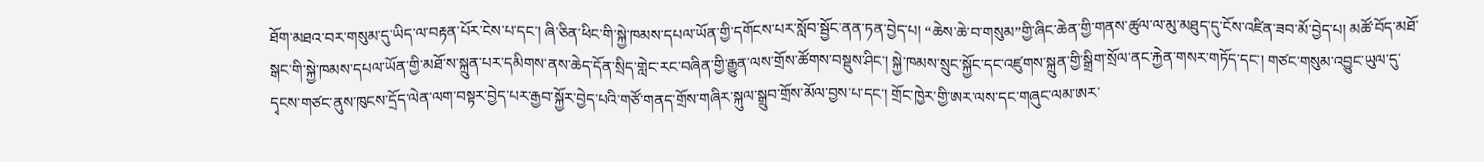ཐོག་མཐའ་བར་གསུམ་དུ་ཡིད་ལ་བརྟན་པོར་ངེས་པ་དང་། ཞི་ཅིན་ཕིང་གི་སྐྱེ་ཁམས་དཔལ་ཡོན་གྱི་དགོངས་པར་སློབ་སྦྱོང་ནན་ཏན་བྱེད་པ། “ཆེས་ཆེ་བ་གསུམ”གྱི་ཞིང་ཆེན་གྱི་གནས་ཚུལ་ལ་མུ་མཐུད་དུ་ངོས་འཛིན་ཟབ་མོ་བྱེད་པ། མཚོ་བོད་མཐོ་སྒང་གི་སྐྱེ་ཁམས་དཔལ་ཡོན་གྱི་མཐོ་ས་སྐྲུན་པར་དམིགས་ནས་ཆེད་དོན་སྲིད་གླེང་རང་བཞིན་གྱི་རྒྱུན་ལས་གྲོས་ཚོགས་བསྡུས་ཤིང་། སྐྱེ་ཁམས་སྲུང་སྐྱོང་དང་འཛུགས་སྐྲུན་གྱི་སྒྲིག་སྲོལ་ནང་རྐྱེན་གསར་གཏོད་དང་། གཙང་གསུམ་འབྱུང་ཡུལ་དུ་དྭངས་གཙང་ནུས་ཁུངས་དྲོད་ལེན་ལག་བསྟར་བྱེད་པར་རྒྱབ་སྐྱོར་བྱེད་པའི་གཙོ་གནད་གྲོས་གཞིར་སྐུལ་སྒྲུབ་གྲོས་མོལ་བྱས་པ་དང་། གྲོང་ཁྱེར་གྱི་ཨར་ལས་དང་གཞུང་ལམ་ཨར་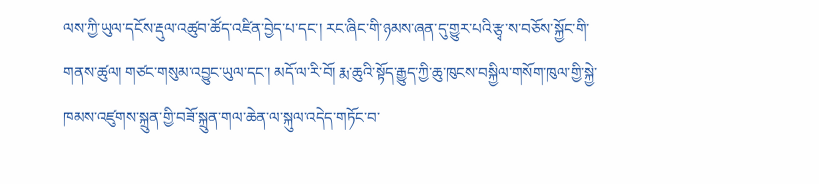ལས་ཀྱི་ཡུལ་དངོས་རྡུལ་འཚུབ་ཚོད་འཛིན་བྱེད་པ་དང་། རང་ཞིང་གི་ཉམས་ཞན་དུ་གྱུར་པའི་རྩྭ་ས་བཅོས་སྐྱོང་གི་གནས་ཚུལ། གཙང་གསུམ་འབྱུང་ཡུལ་དང་། མདོ་ལ་རི་བོ། རྨ་ཆུའི་སྟོད་རྒྱུད་ཀྱི་ཆུ་ཁུངས་བསྐྱིལ་གསོག་ཁུལ་གྱི་སྐྱེ་ཁམས་འཛུགས་སྐྲུན་གྱི་བཟོ་སྐྲུན་གལ་ཆེན་ལ་སྐུལ་འདེད་གཏོང་བ་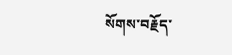སོགས་བརྗོད་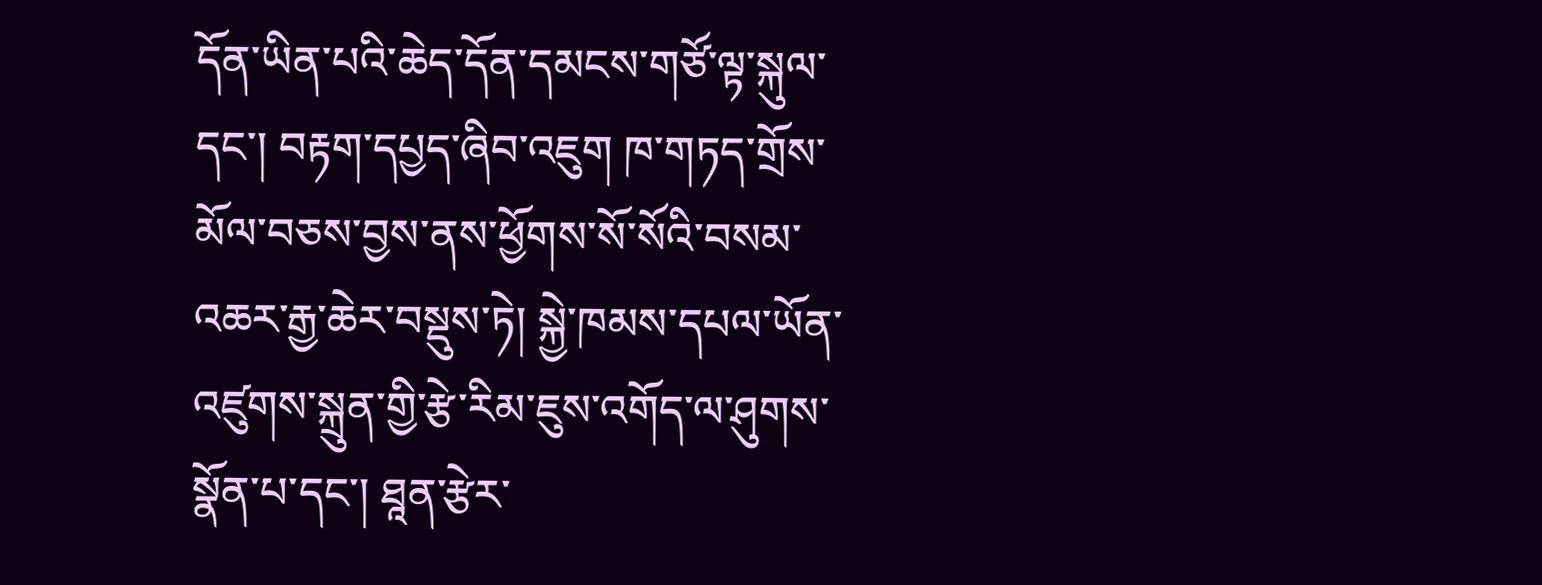དོན་ཡིན་པའི་ཆེད་དོན་དམངས་གཙོ་ལྟ་སྐུལ་དང་། བརྟག་དཔྱད་ཞིབ་འཇུག ཁ་གཏད་གྲོས་མོལ་བཅས་བྱས་ནས་ཕྱོགས་སོ་སོའི་བསམ་འཆར་རྒྱ་ཆེར་བསྡུས་ཏེ། སྐྱེ་ཁམས་དཔལ་ཡོན་འཛུགས་སྐྲུན་གྱི་རྩེ་རིམ་ཇུས་འགོད་ལ་ཤུགས་སྣོན་པ་དང་། ཐཱན་རྩེར་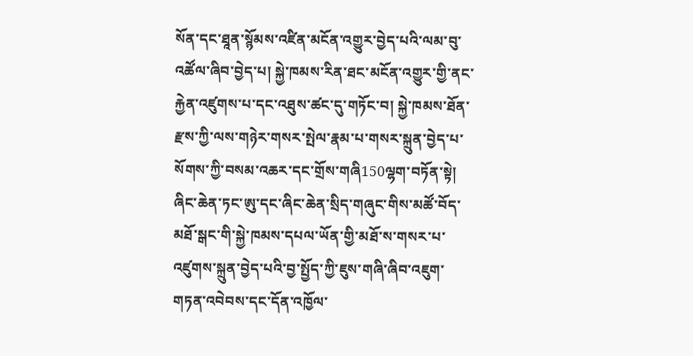སོན་དང་ཐཱན་སྙོམས་འཛིན་མངོན་འགྱུར་བྱེད་པའི་ལམ་བུ་འཚོལ་ཞིབ་བྱེད་པ། སྐྱེ་ཁམས་རིན་ཐང་མངོན་འགྱུར་གྱི་ནང་རྐྱེན་འཛུགས་པ་དང་འཐུས་ཚང་དུ་གཏོང་བ། སྐྱེ་ཁམས་ཐོན་རྫས་ཀྱི་ལས་གཉེར་གསར་སྤེལ་རྣམ་པ་གསར་སྐྲུན་བྱེད་པ་སོགས་ཀྱི་བསམ་འཆར་དང་གྲོས་གཞི150ལྷག་བཏོན་སྟེ། ཞིང་ཆེན་ཏང་ཨུ་དང་ཞིང་ཆེན་སྲིད་གཞུང་གིས་མཚོ་བོད་མཐོ་སྒང་གི་སྐྱེ་ཁམས་དཔལ་ཡོན་གྱི་མཐོ་ས་གསར་པ་འཛུགས་སྐྲུན་བྱེད་པའི་བྱ་སྤྱོད་ཀྱི་ཇུས་གཞི་ཞིབ་འཇུག་གཏན་འབེབས་དང་དོན་འཁྱོལ་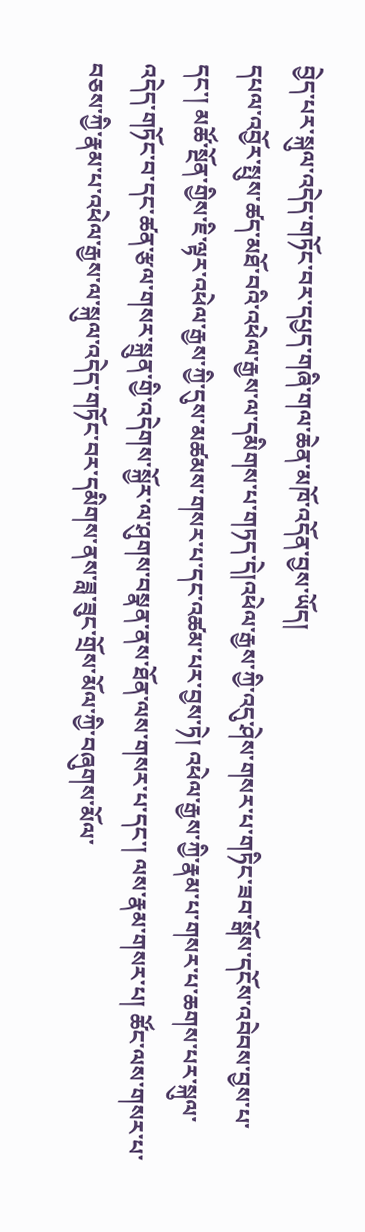བྱེད་པར་སྐུལ་འདེད་གཏོང་བར་དཔྱད་གཞི་གལ་ཆེན་མཁོ་འདོན་བྱས་ཡོད།
དཔལ་འབྱོར་སྤུས་ཚད་མཐོ་བའི་འཕེལ་རྒྱས་ལ་དམིགས་པ་གཏད་དེ།འཕེལ་རྒྱས་ཀྱི་འདུ་ཤེས་གསར་པ་གཏིང་ཟབ་སྒོས་དངོས་འབེབས་བྱས་པ་དང་། མཚོ་སྔོན་གྱིས་ཇི་ལྟར་འཕེལ་རྒྱས་ཀྱི་དུས་མཚམས་གསར་པ་དང་འཚམ་པར་བྱས་ཏེ། འཕེལ་རྒྱས་ཀྱི་རྣམ་པ་གསར་པ་ཆགས་པར་སྐུལ་འདེད་གཏོང་བ་དང་ཚན་རྩལ་གསར་སྐྲུན་གྱི་འདེགས་སྐྱོར་ལ་ཤུགས་བསྣན་ནས་ཐོན་ལས་གསར་པ་དང་། ལས་རྣམ་གསར་པ། ཚོང་ལས་གསར་པ་བཅས་ཀྱི་རྣམ་པ་འཕེལ་རྒྱས་ལ་སྐུལ་འདེད་གཏོང་བར་དམིགས་ནས་ཟླ་ཟུང་གྲོས་མོལ་ཀྱི་བཞུགས་མོལ་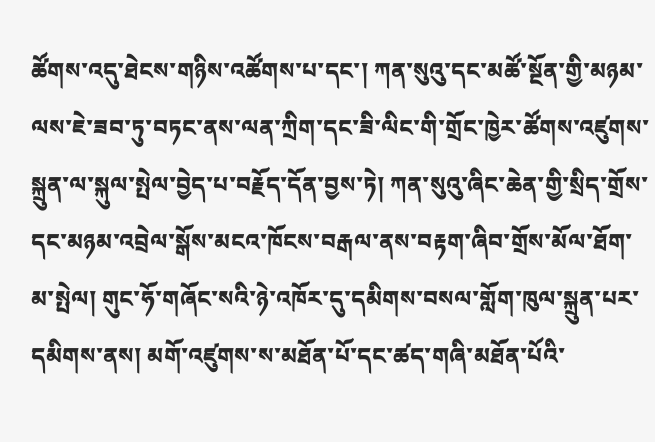ཚོགས་འདུ་ཐེངས་གཉིས་འཚོགས་པ་དང་། ཀན་སུའུ་དང་མཚོ་སྔོན་གྱི་མཉམ་ལས་ཇེ་ཟབ་ཏུ་བཏང་ནས་ལན་ཀྲིག་དང་ཟི་ལིང་གི་གྲོང་ཁྱེར་ཚོགས་འཛུགས་སྐྲུན་ལ་སྐུལ་སྤེལ་བྱེད་པ་བརྗོད་དོན་བྱས་ཏེ། ཀན་སུའུ་ཞིང་ཆེན་གྱི་སྲིད་གྲོས་དང་མཉམ་འབྲེལ་སྒོས་མངའ་ཁོངས་བརྒལ་ནས་བརྟག་ཞིབ་གྲོས་མོལ་ཐོག་མ་སྤེལ། གུང་ཧོ་གཞོང་སའི་ཉེ་འཁོར་དུ་དམིགས་བསལ་གློག་ཁུལ་སྐྲུན་པར་དམིགས་ནས། མགོ་འཛུགས་ས་མཐོན་པོ་དང་ཚད་གཞི་མཐོན་པོའི་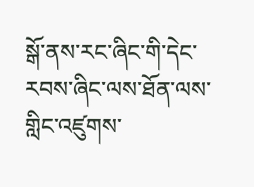སྒོ་ནས་རང་ཞིང་གི་དེང་རབས་ཞིང་ལས་ཐོན་ལས་གླིང་འཛུགས་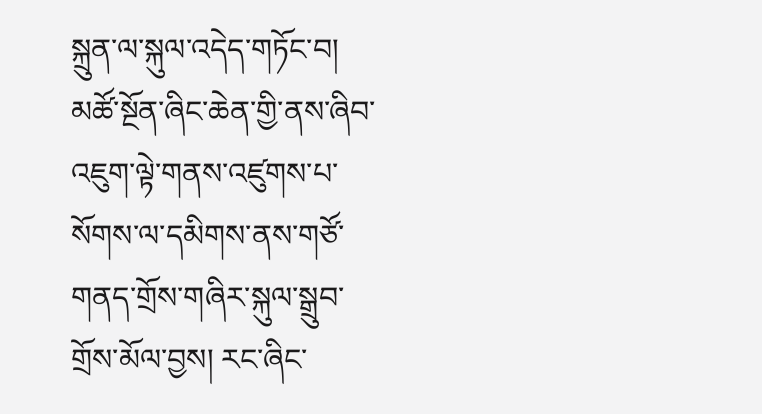སྐྲུན་ལ་སྐུལ་འདེད་གཏོང་བ། མཚོ་སྔོན་ཞིང་ཆེན་གྱི་ནས་ཞིབ་འཇུག་ལྟེ་གནས་འཛུགས་པ་སོགས་ལ་དམིགས་ནས་གཙོ་གནད་གྲོས་གཞིར་སྐུལ་སྒྲུབ་གྲོས་མོལ་བྱས། རང་ཞིང་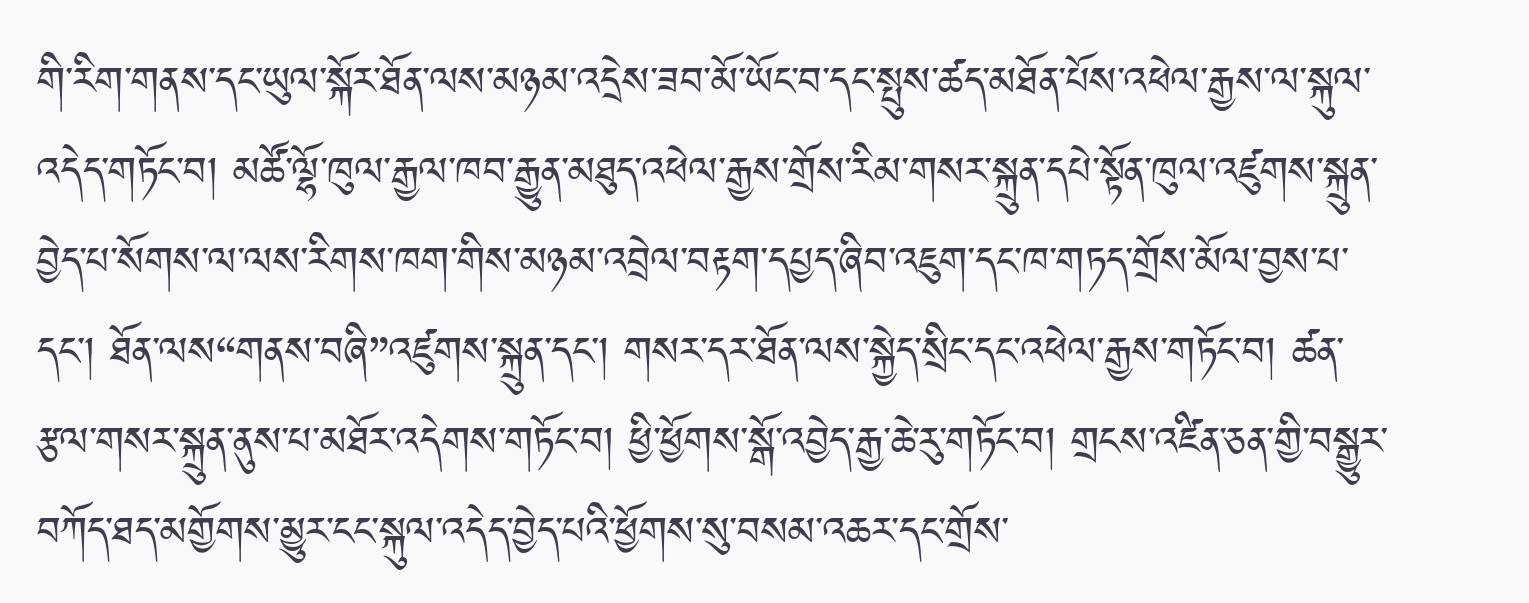གི་རིག་གནས་དང་ཡུལ་སྐོར་ཐོན་ལས་མཉམ་འདྲེས་ཟབ་མོ་ཡོང་བ་དང་སྤུས་ཚད་མཐོན་པོས་འཕེལ་རྒྱས་ལ་སྐུལ་འདེད་གཏོང་བ། མཚོ་ལྷོ་ཁུལ་རྒྱལ་ཁབ་རྒྱུན་མཐུད་འཕེལ་རྒྱས་གྲོས་རིམ་གསར་སྐྲུན་དཔེ་སྟོན་ཁུལ་འཛུགས་སྐྲུན་བྱེད་པ་སོགས་ལ་ལས་རིགས་ཁག་གིས་མཉམ་འབྲེལ་བརྟག་དཔྱད་ཞིབ་འཇུག་དང་ཁ་གཏད་གྲོས་མོལ་བྱས་པ་དང་། ཐོན་ལས“གནས་བཞི”འཛུགས་སྐྲུན་དང་། གསར་དར་ཐོན་ལས་སྐྱེད་སྲིང་དང་འཕེལ་རྒྱས་གཏོང་བ། ཚན་རྩལ་གསར་སྐྲུན་ནུས་པ་མཐོར་འདེགས་གཏོང་བ། ཕྱི་ཕྱོགས་སྒོ་འབྱེད་རྒྱ་ཆེ་རུ་གཏོང་བ། གྲངས་འཛིན་ཅན་གྱི་བསྒྱུར་བཀོད་ཐད་མགྱོགས་མྱུར་ངང་སྐུལ་འདེད་བྱེད་པའི་ཕྱོགས་སུ་བསམ་འཆར་དང་གྲོས་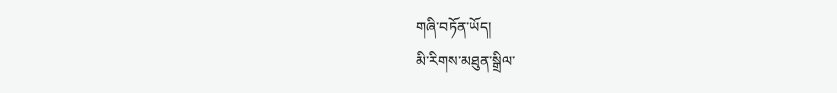གཞི་བཏོན་ཡོད།
མི་རིགས་མཐུན་སྒྲིལ་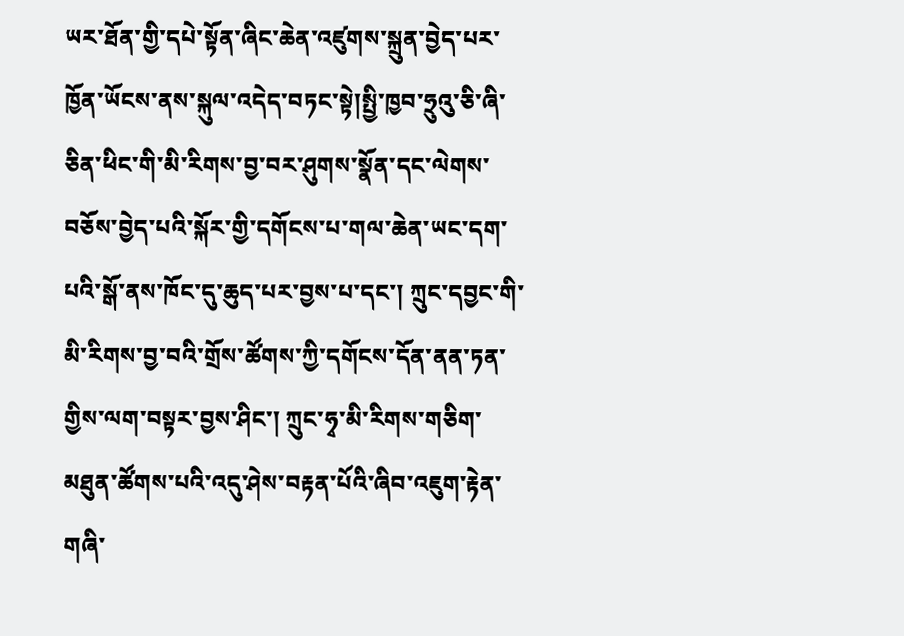ཡར་ཐོན་གྱི་དཔེ་སྟོན་ཞིང་ཆེན་འཛུགས་སྐྲུན་བྱེད་པར་ཁྱོན་ཡོངས་ནས་སྐུལ་འདེད་བཏང་སྟེ།སྤྱི་ཁྱབ་ཧྲུའུ་ཅི་ཞི་ཅིན་ཕིང་གི་མི་རིགས་བྱ་བར་ཤུགས་སྣོན་དང་ལེགས་བཅོས་བྱེད་པའི་སྐོར་གྱི་དགོངས་པ་གལ་ཆེན་ཡང་དག་པའི་སྒོ་ནས་ཁོང་དུ་ཆུད་པར་བྱས་པ་དང་། ཀྲུང་དབྱང་གི་མི་རིགས་བྱ་བའི་གྲོས་ཚོགས་ཀྱི་དགོངས་དོན་ནན་ཏན་གྱིས་ལག་བསྟར་བྱས་ཤིང་། ཀྲུང་ཧྭ་མི་རིགས་གཅིག་མཐུན་ཚོགས་པའི་འདུ་ཤེས་བརྟན་པོའི་ཞིབ་འཇུག་རྟེན་གཞི་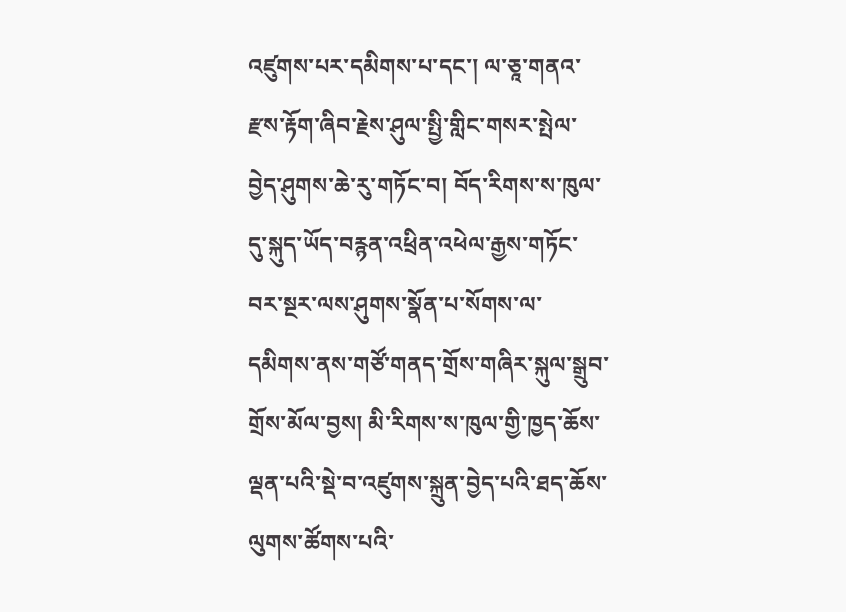འཛུགས་པར་དམིགས་པ་དང་། ལ་ཅཱ་གནའ་རྫས་རྟོག་ཞིབ་རྗེས་ཤུལ་སྤྱི་གླིང་གསར་སྤེལ་བྱེད་ཤུགས་ཆེ་རུ་གཏོང་བ། བོད་རིགས་ས་ཁུལ་དུ་སྐུད་ཡོད་བརྙན་འཕྲིན་འཕེལ་རྒྱས་གཏོང་བར་སྔར་ལས་ཤུགས་སྣོན་པ་སོགས་ལ་དམིགས་ནས་གཙོ་གནད་གྲོས་གཞིར་སྐུལ་སྒྲུབ་གྲོས་མོལ་བྱས། མི་རིགས་ས་ཁུལ་གྱི་ཁྱད་ཆོས་ལྡན་པའི་སྡེ་བ་འཛུགས་སྐྲུན་བྱེད་པའི་ཐད་ཆོས་ལུགས་ཚོགས་པའི་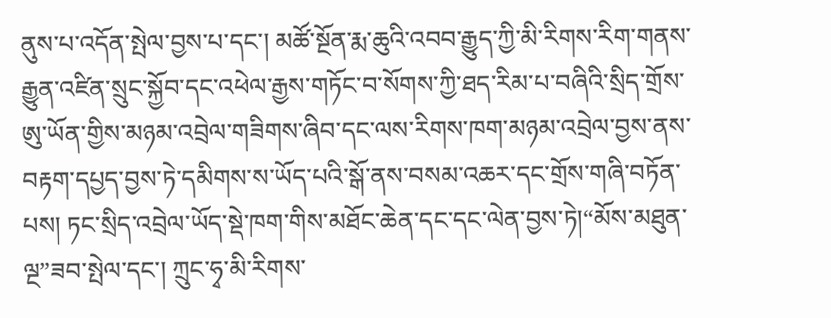ནུས་པ་འདོན་སྤེལ་བྱས་པ་དང་། མཚོ་སྔོན་རྨ་ཆུའི་འབབ་རྒྱུད་ཀྱི་མི་རིགས་རིག་གནས་རྒྱུན་འཛིན་སྲུང་སྐྱོབ་དང་འཕེལ་རྒྱས་གཏོང་བ་སོགས་ཀྱི་ཐད་རིམ་པ་བཞིའི་སྲིད་གྲོས་ཨུ་ཡོན་གྱིས་མཉམ་འབྲེལ་གཟིགས་ཞིབ་དང་ལས་རིགས་ཁག་མཉམ་འབྲེལ་བྱས་ནས་བརྟག་དཔྱད་བྱས་ཏེ་དམིགས་ས་ཡོད་པའི་སྒོ་ནས་བསམ་འཆར་དང་གྲོས་གཞི་བཏོན་པས། ཏང་སྲིད་འབྲེལ་ཡོད་སྡེ་ཁག་གིས་མཐོང་ཆེན་དང་དང་ལེན་བྱས་ཏེ།“མོས་མཐུན་ལྔ”ཟབ་སྤེལ་དང་། ཀྲུང་ཧྭ་མི་རིགས་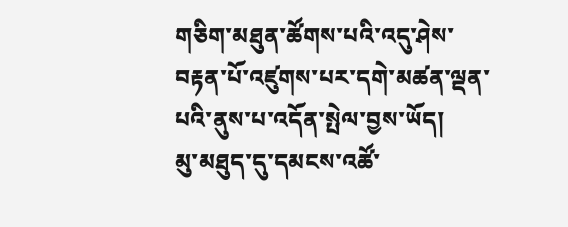གཅིག་མཐུན་ཚོགས་པའི་འདུ་ཤེས་བརྟན་པོ་འཛུགས་པར་དགེ་མཚན་ལྡན་པའི་ནུས་པ་འདོན་སྤེལ་བྱས་ཡོད།
མུ་མཐུད་དུ་དམངས་འཚོ་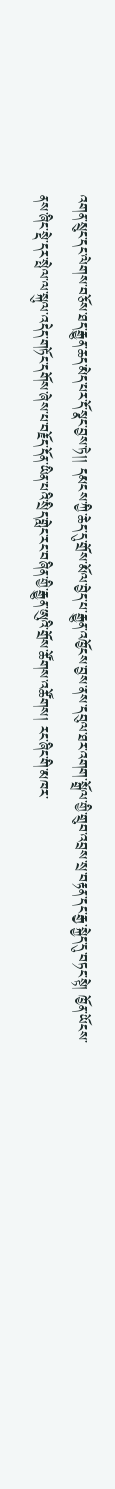འགན་སྲུང་དང་ལེགས་བཅོས་ཐད་རྒྱུན་ཆད་མེད་པར་དོ་སྣང་བྱས་ཏེ།། དམངས་ཀྱི་ཆེད་དུ་གྲོས་མོལ་བྱེད་པ་རྒྱུན་འཁྱོངས་བྱས་ནས་དབུལ་ཐར་འགག་སྒྲོལ་གྱི་གྲུབ་འབྲས་སྲ་བརྟན་དང་རྒྱ་སྐྱེད་དུ་བཏང་སྟེ། ཁྱོན་ཡོངས་ནས་ཞིང་སྡེ་དར་སྤེལ་ལ་སྐུལ་འདེད་གཏོང་དགོས་ཞེས་པ་བརྗོད་དོན་ཡིན་པའི་སྲིད་གླེང་རང་བཞིན་གྱི་རྒྱུན་ཨུའི་གྲོས་ཚོགས་འཚོགས། རང་ཞིང་གི་མཁར་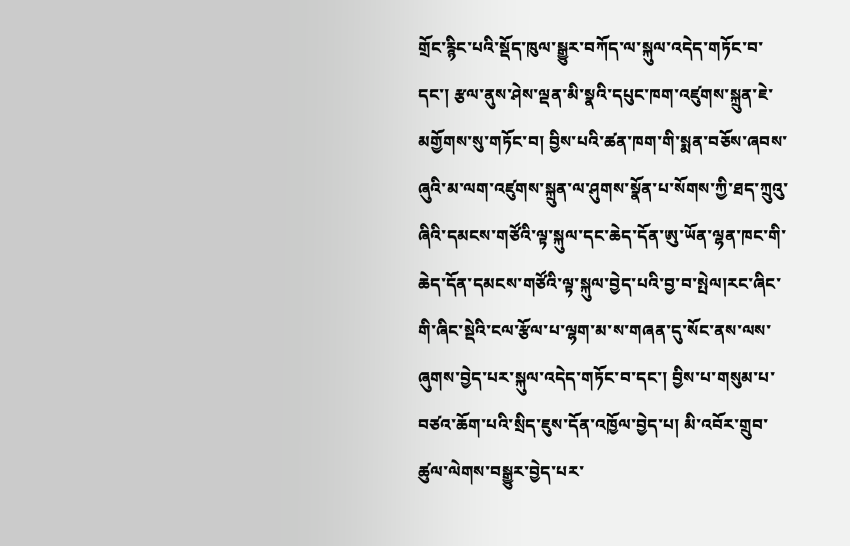གྲོང་རྙིང་པའི་སྡོད་ཁུལ་སྒྱུར་བཀོད་ལ་སྐུལ་འདེད་གཏོང་བ་དང་། རྩལ་ནུས་ཤེས་ལྡན་མི་སྣའི་དཔུང་ཁག་འཛུགས་སྐྲུན་ཇེ་མགྱོགས་སུ་གཏོང་བ། བྱིས་པའི་ཚན་ཁག་གི་སྨན་བཅོས་ཞབས་ཞུའི་མ་ལག་འཛུགས་སྐྲུན་ལ་ཤུགས་སྣོན་པ་སོགས་ཀྱི་ཐད་ཀྲུའུ་ཞིའི་དམངས་གཙོའི་ལྟ་སྐུལ་དང་ཆེད་དོན་ཨུ་ཡོན་ལྷན་ཁང་གི་ཆེད་དོན་དམངས་གཙོའི་ལྟ་སྐུལ་བྱེད་པའི་བྱ་བ་སྤེལ།རང་ཞིང་གི་ཞིང་སྡེའི་ངལ་རྩོལ་པ་ལྷག་མ་ས་གཞན་དུ་སོང་ནས་ལས་ཞུགས་བྱེད་པར་སྐུལ་འདེད་གཏོང་བ་དང་། བྱིས་པ་གསུམ་པ་བཙའ་ཆོག་པའི་སྲིད་ཇུས་དོན་འཁྱོལ་བྱེད་པ། མི་འབོར་གྲུབ་ཚུལ་ལེགས་བསྒྱུར་བྱེད་པར་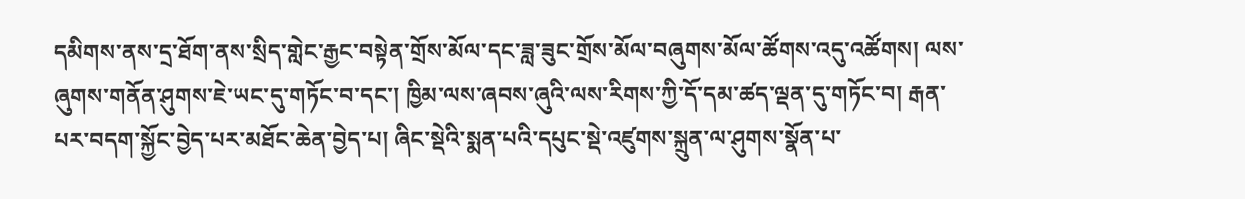དམིགས་ནས་དྲ་ཐོག་ནས་སྲིད་གླེང་རྒྱང་བསྟེན་གྲོས་མོལ་དང་ཟླ་ཟུང་གྲོས་མོལ་བཞུགས་མོལ་ཚོགས་འདུ་འཚོགས། ལས་ཞུགས་གནོན་ཤུགས་ཇེ་ཡང་དུ་གཏོང་བ་དང་། ཁྱིམ་ལས་ཞབས་ཞུའི་ལས་རིགས་ཀྱི་དོ་དམ་ཚད་ལྡན་དུ་གཏོང་བ། རྒན་པར་བདག་སྐྱོང་བྱེད་པར་མཐོང་ཆེན་བྱེད་པ། ཞིང་སྡེའི་སྨན་པའི་དཔུང་སྡེ་འཛུགས་སྐྲུན་ལ་ཤུགས་སྣོན་པ་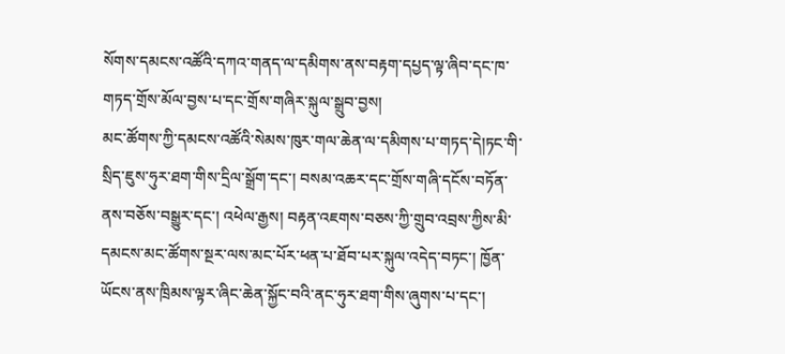སོགས་དམངས་འཚོའི་དཀའ་གནད་ལ་དམིགས་ནས་བརྟག་དཔྱད་ལྟ་ཞིབ་དང་ཁ་གཏད་གྲོས་མོལ་བྱས་པ་དང་གྲོས་གཞིར་སྐུལ་སྒྲུབ་བྱས།
མང་ཚོགས་ཀྱི་དམངས་འཚོའི་སེམས་ཁུར་གལ་ཆེན་ལ་དམིགས་པ་གཏད་དེ།ཏང་གི་སྲིད་ཇུས་ཧུར་ཐག་གིས་དྲིལ་སྒྲོག་དང་། བསམ་འཆར་དང་གྲོས་གཞི་དངོས་བཏོན་ནས་བཅོས་བསྒྱུར་དང་། འཕེལ་རྒྱས། བརྟན་འཇགས་བཅས་ཀྱི་གྲུབ་འབྲས་ཀྱིས་མི་དམངས་མང་ཚོགས་སྔར་ལས་མང་པོར་ཕན་པ་ཐོབ་པར་སྐུལ་འདེད་བཏང་། ཁྱོན་ཡོངས་ནས་ཁྲིམས་ལྟར་ཞིང་ཆེན་སྐྱོང་བའི་ནང་ཧུར་ཐག་གིས་ཞུགས་པ་དང་།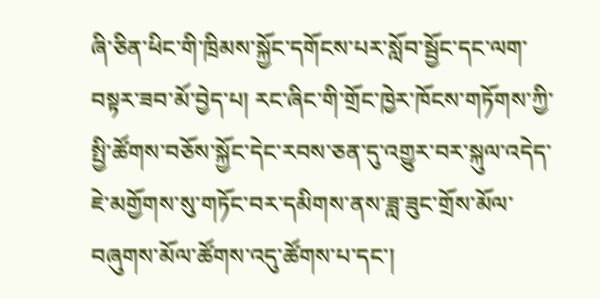ཞི་ཅིན་ཕིང་གི་ཁྲིམས་སྐྱོང་དགོངས་པར་སློབ་སྦྱོང་དང་ལག་བསྟར་ཟབ་མོ་བྱེད་པ། རང་ཞིང་གི་གྲོང་ཁྱེར་ཁོངས་གཏོགས་ཀྱི་སྤྱི་ཚོགས་བཅོས་སྐྱོང་དེང་རབས་ཅན་དུ་འགྱུར་བར་སྐུལ་འདེད་ཇེ་མགྱོགས་སུ་གཏོང་བར་དམིགས་ནས་ཟླ་ཟུང་གྲོས་མོལ་བཞུགས་མོལ་ཚོགས་འདུ་ཚོགས་པ་དང་།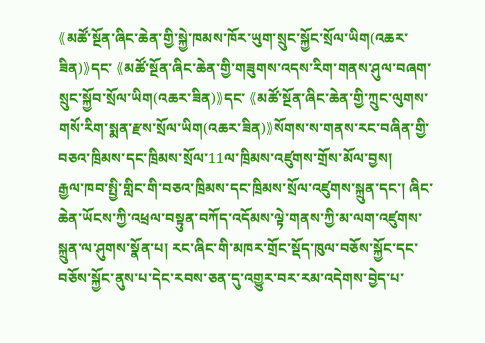《མཚོ་སྔོན་ཞིང་ཆེན་གྱི་སྐྱེ་ཁམས་ཁོར་ཡུག་སྲུང་སྐྱོང་སྲོལ་ཡིག(འཆར་ཟིན)》དང་ 《མཚོ་སྔོན་ཞིང་ཆེན་གྱི་གཟུགས་འདས་རིག་གནས་ཤུལ་བཞག་སྲུང་སྐྱོབ་སྲོལ་ཡིག(འཆར་ཟིན)》དང་ 《མཚོ་སྔོན་ཞིང་ཆེན་གྱི་ཀྲུང་ལུགས་གསོ་རིག་སྨན་རྫས་སྲོལ་ཡིག(འཆར་ཟིན)》སོགས་ས་གནས་རང་བཞིན་གྱི་བཅའ་ཁྲིམས་དང་ཁྲིམས་སྲོལ་11ལ་ཁྲིམས་འཛུགས་གྲོས་མོལ་བྱས།
རྒྱལ་ཁབ་སྤྱི་གླིང་གི་བཅའ་ཁྲིམས་དང་ཁྲིམས་སྲོལ་འཛུགས་སྐྲུན་དང་། ཞིང་ཆེན་ཡོངས་ཀྱི་འཕྲལ་བསྟུན་བཀོད་འདོམས་ལྟེ་གནས་ཀྱི་མ་ལག་འཛུགས་སྐྲུན་ལ་ཤུགས་སྣོན་པ། རང་ཞིང་གི་མཁར་གྲོང་སྡོད་ཁུལ་བཅོས་སྐྱོང་དང་བཅོས་སྐྱོང་ནུས་པ་དེང་རབས་ཅན་དུ་འགྱུར་བར་རམ་འདེགས་བྱེད་པ་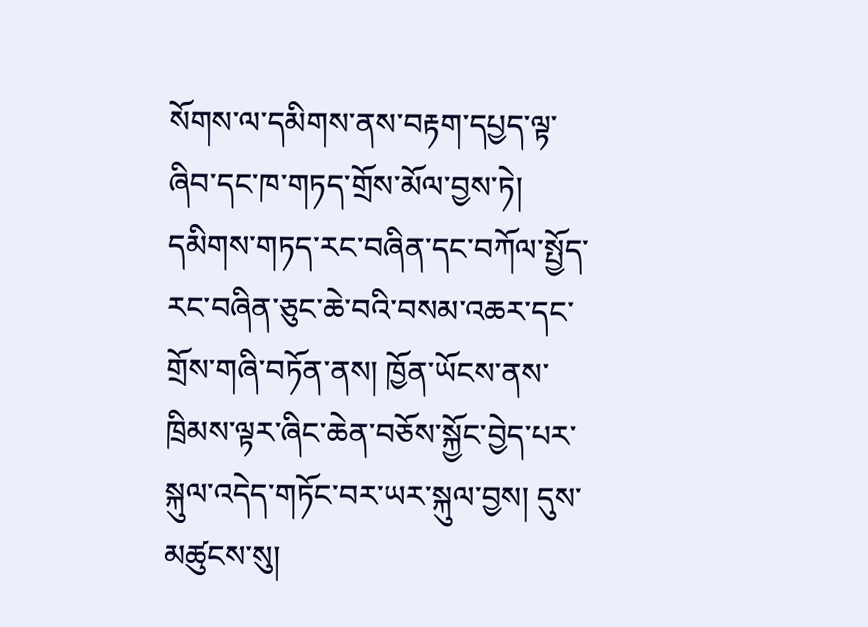སོགས་ལ་དམིགས་ནས་བརྟག་དཔྱད་ལྟ་ཞིབ་དང་ཁ་གཏད་གྲོས་མོལ་བྱས་ཏེ། དམིགས་གཏད་རང་བཞིན་དང་བཀོལ་སྤྱོད་རང་བཞིན་ཅུང་ཆེ་བའི་བསམ་འཆར་དང་གྲོས་གཞི་བཏོན་ནས། ཁྱོན་ཡོངས་ནས་ཁྲིམས་ལྟར་ཞིང་ཆེན་བཅོས་སྐྱོང་བྱེད་པར་སྐུལ་འདེད་གཏོང་བར་ཡར་སྐུལ་བྱས། དུས་མཚུངས་སུ།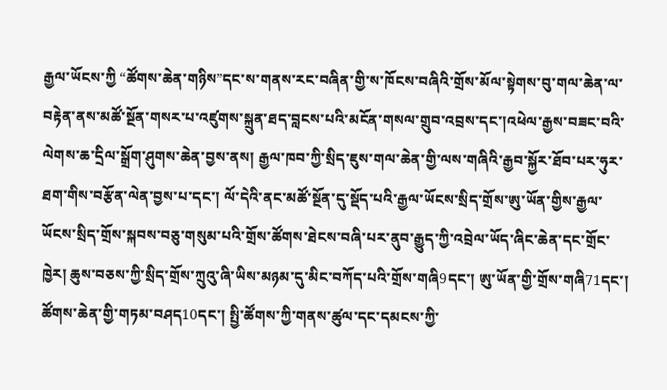རྒྱལ་ཡོངས་ཀྱི “ཚོགས་ཆེན་གཉིས”དང་ས་གནས་རང་བཞིན་གྱི་ས་ཁོངས་བཞིའི་གྲོས་མོལ་སྟེགས་བུ་གལ་ཆེན་ལ་བརྟེན་ནས་མཚོ་སྔོན་གསར་པ་འཛུགས་སྐྲུན་ཐད་བླངས་པའི་མངོན་གསལ་གྲུབ་འབྲས་དང་།འཕེལ་རྒྱས་བཟང་བའི་ལེགས་ཆ་དྲིལ་སྒྲོག་ཤུགས་ཆེན་བྱས་ནས། རྒྱལ་ཁབ་ཀྱི་སྲིད་ཇུས་གལ་ཆེན་གྱི་ལས་གཞིའི་རྒྱབ་སྐྱོར་ཐོབ་པར་ཧུར་ཐག་གིས་བརྩོན་ལེན་བྱས་པ་དང་། ལོ་དེའི་ནང་མཚོ་སྔོན་དུ་སྡོད་པའི་རྒྱལ་ཡོངས་སྲིད་གྲོས་ཨུ་ཡོན་གྱིས་རྒྱལ་ཡོངས་སྲིད་གྲོས་སྐབས་བཅུ་གསུམ་པའི་གྲོས་ཚོགས་ཐེངས་བཞི་པར་ནུབ་རྒྱུད་ཀྱི་འབྲེལ་ཡོད་ཞིང་ཆེན་དང་གྲོང་ཁྱེར། ཆུས་བཅས་ཀྱི་སྲིད་གྲོས་ཀྲུའུ་ཞི་ཡིས་མཉམ་དུ་མིང་བཀོད་པའི་གྲོས་གཞི9དང་། ཨུ་ཡོན་གྱི་གྲོས་གཞི71དང་། ཚོགས་ཆེན་གྱི་གཏམ་བཤད10དང་། སྤྱི་ཚོགས་ཀྱི་གནས་ཚུལ་དང་དམངས་ཀྱི་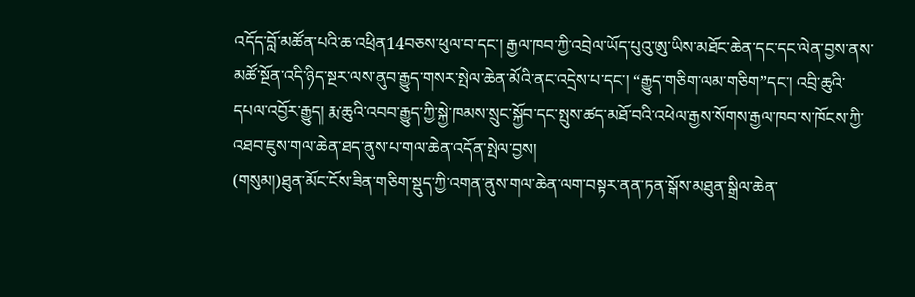འདོད་བློ་མཚོན་པའི་ཆ་འཕྲིན14བཅས་ཕུལ་བ་དང་། རྒྱལ་ཁབ་ཀྱི་འབྲེལ་ཡོད་པུའུ་ཨུ་ཡིས་མཐོང་ཆེན་དང་དང་ལེན་བྱས་ནས་མཚོ་སྔོན་འདི་ཉིད་སྔར་ལས་ནུབ་རྒྱུད་གསར་སྤེལ་ཆེན་མོའི་ནང་འདྲེས་པ་དང་། “རྒྱུད་གཅིག་ལམ་གཅིག”དང་། འབྲི་ཆུའི་དཔལ་འབྱོར་རྒྱུད། རྨ་ཆུའི་འབབ་རྒྱུད་ཀྱི་སྐྱེ་ཁམས་སྲུང་སྐྱོབ་དང་སྤུས་ཚད་མཐོ་བའི་འཕེལ་རྒྱས་སོགས་རྒྱལ་ཁབ་ས་ཁོངས་ཀྱི་འཐབ་ཇུས་གལ་ཆེན་ཐད་ནུས་པ་གལ་ཆེན་འདོན་སྤེལ་བྱས།
(གསུམ།)ཐུན་མོང་ངོས་ཟིན་གཅིག་སྡུད་ཀྱི་འགན་ནུས་གལ་ཆེན་ལག་བསྟར་ནན་ཏན་སྒོས་མཐུན་སྒྲིལ་ཆེན་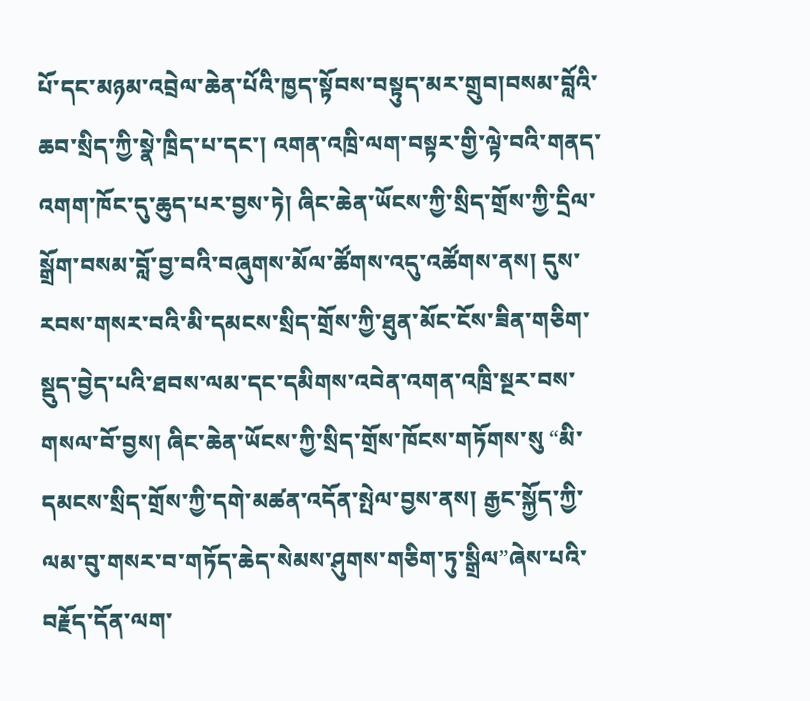པོ་དང་མཉམ་འབྲེལ་ཆེན་པོའི་ཁྱད་སྟོབས་བསྟུད་མར་གྲུབ།བསམ་བློའི་ཆབ་སྲིད་ཀྱི་སྣེ་ཁྲིད་པ་དང་། འགན་འཁྲི་ལག་བསྟར་གྱི་ལྟེ་བའི་གནད་འགག་ཁོང་དུ་ཆུད་པར་བྱས་ཏེ། ཞིང་ཆེན་ཡོངས་ཀྱི་སྲིད་གྲོས་ཀྱི་དྲིལ་སྒྲོག་བསམ་བློ་བྱ་བའི་བཞུགས་མོལ་ཚོགས་འདུ་འཚོགས་ནས། དུས་རབས་གསར་བའི་མི་དམངས་སྲིད་གྲོས་ཀྱི་ཐུན་མོང་ངོས་ཟིན་གཅིག་སྡུད་བྱེད་པའི་ཐབས་ལམ་དང་དམིགས་འབེན་འགན་འཁྲི་སྔར་བས་གསལ་བོ་བྱས། ཞིང་ཆེན་ཡོངས་ཀྱི་སྲིད་གྲོས་ཁོངས་གཏོགས་སུ “མི་དམངས་སྲིད་གྲོས་ཀྱི་དགེ་མཚན་འདོན་སྤེལ་བྱས་ནས། རྒྱང་སྐྱོད་ཀྱི་ལམ་བུ་གསར་བ་གཏོད་ཆེད་སེམས་ཤུགས་གཅིག་ཏུ་སྒྲིལ”ཞེས་པའི་བརྗོད་དོན་ལག་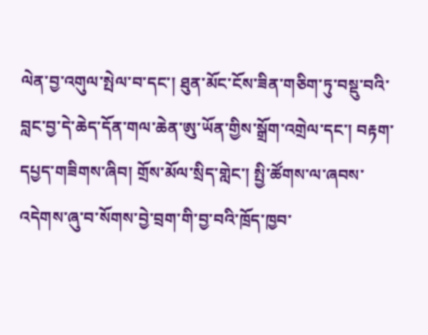ལེན་བྱ་འགུལ་སྤེལ་བ་དང་། ཐུན་མོང་ངོས་ཟིན་གཅིག་ཏུ་བསྡུ་བའི་བླང་བྱ་དེ་ཆེད་དོན་གལ་ཆེན་ཨུ་ཡོན་གྱིས་སྒྲོག་འགྲེལ་དང་། བརྟག་དཔྱད་གཟིགས་ཞིབ། གྲོས་མོལ་སྲིད་གླེང་། སྤྱི་ཚོགས་ལ་ཞབས་འདེགས་ཞུ་བ་སོགས་བྱེ་བྲག་གི་བྱ་བའི་ཁྲོད་ཁྱབ་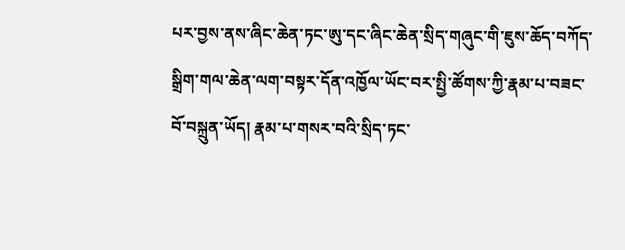པར་བྱས་ནས་ཞིང་ཆེན་ཏང་ཨུ་དང་ཞིང་ཆེན་སྲིད་གཞུང་གི་ཇུས་ཆོད་བཀོད་སྒྲིག་གལ་ཆེན་ལག་བསྟར་དོན་འཁྱོལ་ཡོང་བར་སྤྱི་ཚོགས་ཀྱི་རྣམ་པ་བཟང་བོ་བསྐྲུན་ཡོད། རྣམ་པ་གསར་བའི་སྲིད་ཏང་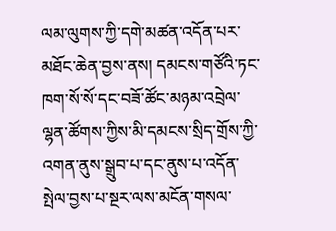ལམ་ལུགས་ཀྱི་དགེ་མཚན་འདོན་པར་མཐོང་ཆེན་བྱས་ནས། དམངས་གཙོའི་ཏང་ཁག་སོ་སོ་དང་བཟོ་ཚོང་མཉམ་འབྲེལ་ལྷན་ཚོགས་ཀྱིས་མི་དམངས་སྲིད་གྲོས་ཀྱི་འགན་ནུས་སྒྲུབ་པ་དང་ནུས་པ་འདོན་སྤེལ་བྱས་པ་སྔར་ལས་མངོན་གསལ་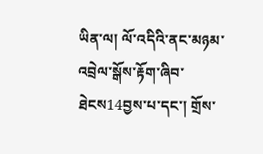ཡིན་ལ། ལོ་འདིའི་ནང་མཉམ་འབྲེལ་སྒོས་རྟོག་ཞིབ་ཐེངས14བྱས་པ་དང་། གྲོས་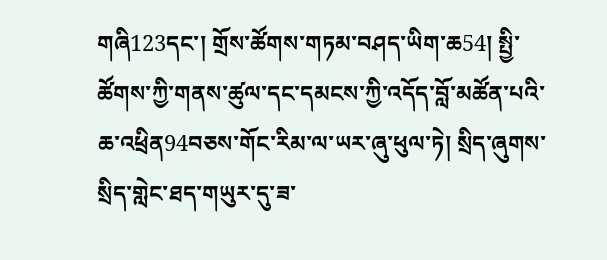གཞི123དང་། གྲོས་ཚོགས་གཏམ་བཤད་ཡིག་ཆ54། སྤྱི་ཚོགས་ཀྱི་གནས་ཚུལ་དང་དམངས་ཀྱི་འདོད་བློ་མཚོན་པའི་ཆ་འཕྲིན94བཅས་གོང་རིམ་ལ་ཡར་ཞུ་ཕུལ་ཏེ། སྲིད་ཞུགས་སྲིད་གླེང་ཐད་གཡུར་དུ་ཟ་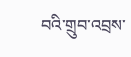བའི་གྲུབ་འབྲས་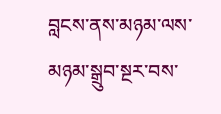བླངས་ནས་མཉམ་ལས་མཉམ་སྒྲུབ་སྔར་བས་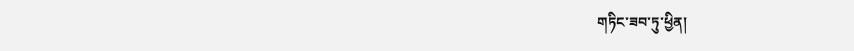གཏིང་ཟབ་ཏུ་ཕྱིན།